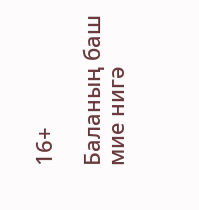16+

Баланың баш мие нигә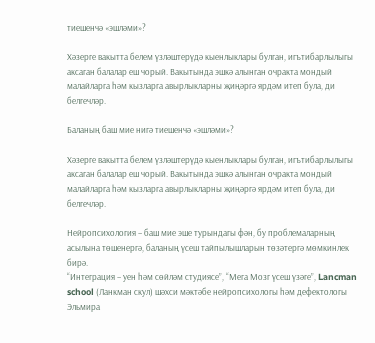тиешенчә «эшләми»?

Хәзерге вакытта белем үзләштерүдә кыенлыклары булган, игътибарлылыгы аксаган балалар еш чорый. Вакытында эшкә алынган очракта мондый малайларга һәм кызларга авырлыкларны җиңәргә ярдәм итеп була, ди белгечләр.

Баланың баш мие нигә тиешенчә «эшләми»?

Хәзерге вакытта белем үзләштерүдә кыенлыклары булган, игътибарлылыгы аксаган балалар еш чорый. Вакытында эшкә алынган очракта мондый малайларга һәм кызларга авырлыкларны җиңәргә ярдәм итеп була, ди белгечләр.

Нейропсихология – баш мие эше турындагы фән, бу проблемаларның асылына төшенергә, баланың үсеш тайпылышларын төзәтергә мөмкинлек бирә.
“Интеграция – уен һәм сөйләм студиясе”, “Мега Мозг үсеш үзәге”, Lancman school (Ланкман скул) шәхси мәктәбе нейропсихологы һәм дефектологы Эльмира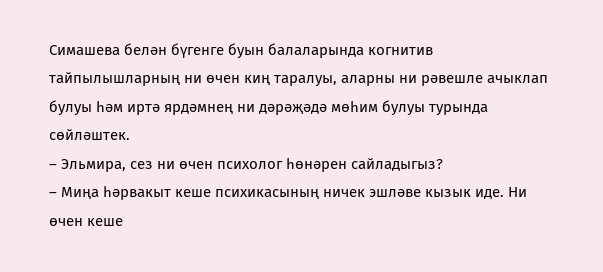Симашева белән бүгенге буын балаларында когнитив тайпылышларның ни өчен киң таралуы, аларны ни рәвешле ачыклап булуы һәм иртә ярдәмнең ни дәрәҗәдә мөһим булуы турында сөйләштек.
– Эльмира, сез ни өчен психолог һөнәрен сайладыгыз?
– Миңа һәрвакыт кеше психикасының ничек эшләве кызык иде. Ни өчен кеше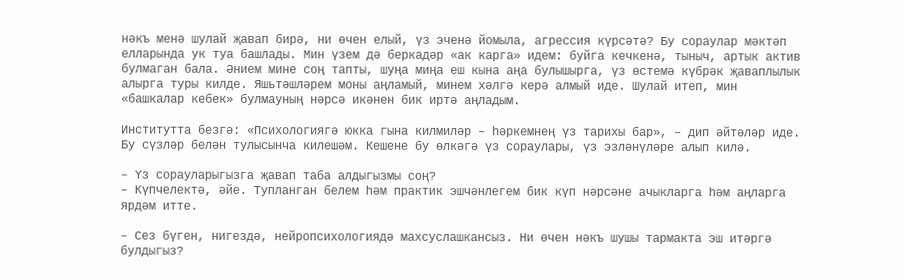нәкъ менә шулай җавап бирә, ни өчен елый, үз эченә йомыла, агрессия күрсәтә? Бу сораулар мәктәп елларында ук туа башлады. Мин үзем дә беркадәр «ак карга» идем: буйга кечкенә, тыныч, артык актив булмаган бала. Әнием мине соң тапты, шуңа миңа еш кына аңа булышырга, үз өстемә күбрәк җаваплылык алырга туры килде. Яшьтәшләрем моны аңламый, минем хәлгә керә алмый иде. Шулай итеп, мин «башкалар кебек» булмауның нәрсә икәнен бик иртә аңладым.

Институтта безгә: «Психологиягә юкка гына килмиләр – һәркемнең үз тарихы бар», – дип әйтәләр иде. Бу сүзләр белән тулысынча килешәм. Кешене бу өлкәгә үз сораулары, үз эзләнүләре алып килә.

– Үз сорауларыгызга җавап таба алдыгызмы соң?
– Күпчелектә, әйе. Тупланган белем һәм практик эшчәнлегем бик күп нәрсәне ачыкларга һәм аңларга ярдәм итте.

– Сез бүген, нигездә, нейропсихологиядә махсуслашкансыз. Ни өчен нәкъ шушы тармакта эш итәргә булдыгыз?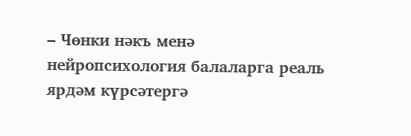– Чөнки нәкъ менә нейропсихология балаларга реаль ярдәм күрсәтергә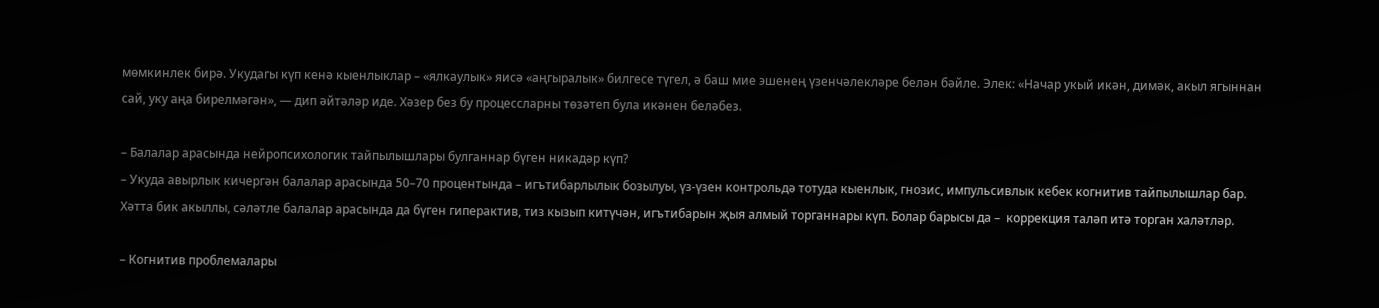мөмкинлек бирә. Укудагы күп кенә кыенлыклар – «ялкаулык» яисә «аңгыралык» билгесе түгел, ә баш мие эшенең үзенчәлекләре белән бәйле. Элек: «Начар укый икән, димәк, акыл ягыннан сай, уку аңа бирелмәгән», — дип әйтәләр иде. Хәзер без бу процессларны төзәтеп була икәнен беләбез.

– Балалар арасында нейропсихологик тайпылышлары булганнар бүген никадәр күп?
– Укуда авырлык кичергән балалар арасында 50–70 процентында – игътибарлылык бозылуы, үз-үзен контрольдә тотуда кыенлык, гнозис, импульсивлык кебек когнитив тайпылышлар бар. Хәтта бик акыллы, сәләтле балалар арасында да бүген гиперактив, тиз кызып китүчән, игътибарын җыя алмый торганнары күп. Болар барысы да –  коррекция таләп итә торган халәтләр.

– Когнитив проблемалары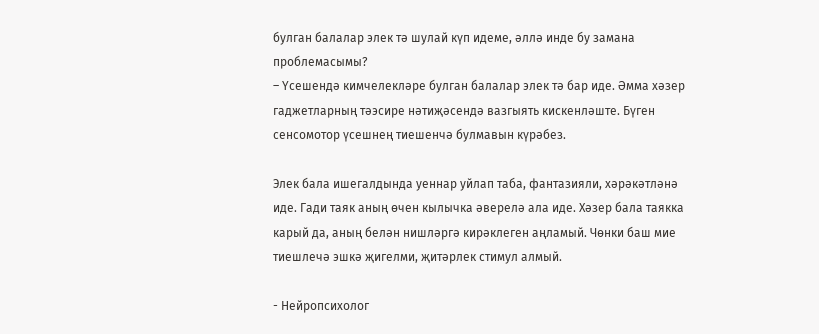булган балалар элек тә шулай күп идеме, әллә инде бу замана проблемасымы?
– Үсешендә кимчелекләре булган балалар элек тә бар иде. Әмма хәзер гаджетларның тәэсире нәтиҗәсендә вазгыять кискенләште. Бүген сенсомотор үсешнең тиешенчә булмавын күрәбез.

Элек бала ишегалдында уеннар уйлап таба, фантазияли, хәрәкәтләнә иде. Гади таяк аның өчен кылычка әверелә ала иде. Хәзер бала таякка карый да, аның белән нишләргә кирәклеген аңламый. Чөнки баш мие тиешлечә эшкә җигелми, җитәрлек стимул алмый.

- Нейропсихолог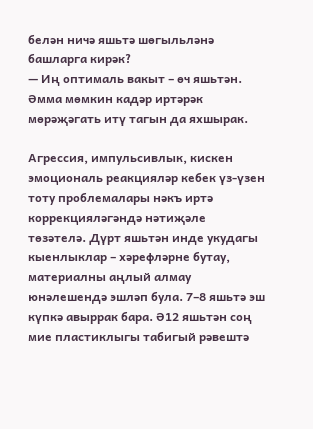белән ничә яшьтә шөгыльләнә башларга кирәк?
— Иң оптималь вакыт – өч яшьтән. Әмма мөмкин кадәр иртәрәк мөрәҗәгать итү тагын да яхшырак.

Агрессия, импульсивлык, кискен эмоциональ реакцияләр кебек үз-үзен тоту проблемалары нәкъ иртә коррекцияләгәндә нәтиҗәле төзәтелә. Дүрт яшьтән инде укудагы кыенлыклар – хәрефләрне бутау, материалны аңлый алмау юнәлешендә эшләп була. 7–8 яшьтә эш күпкә авыррак бара. Ә12 яшьтән соң мие пластиклыгы табигый рәвештә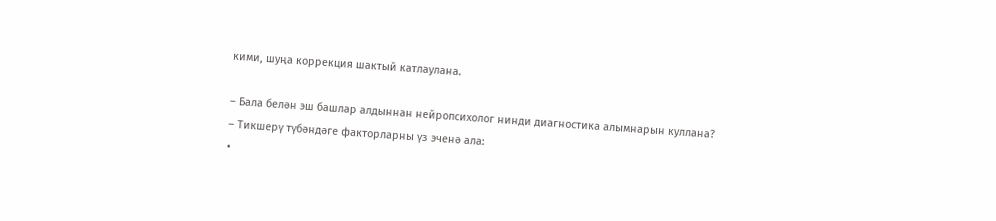кими, шуңа коррекция шактый катлаулана.

– Бала белән эш башлар алдыннан нейропсихолог нинди диагностика алымнарын куллана?
– Тикшерү түбәндәге факторларны үз эченә ала:
•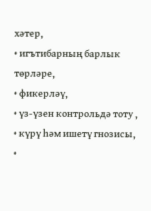хәтер,
• игътибарның барлык төрләре,
• фикерләү,
• үз-үзен контрольдә тоту ,
• күрү һәм ишетү гнозисы,
•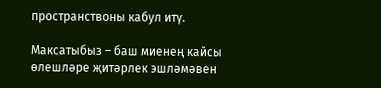пространствоны кабул итү.

Максатыбыз – баш миенең кайсы өлешләре җитәрлек эшләмәвен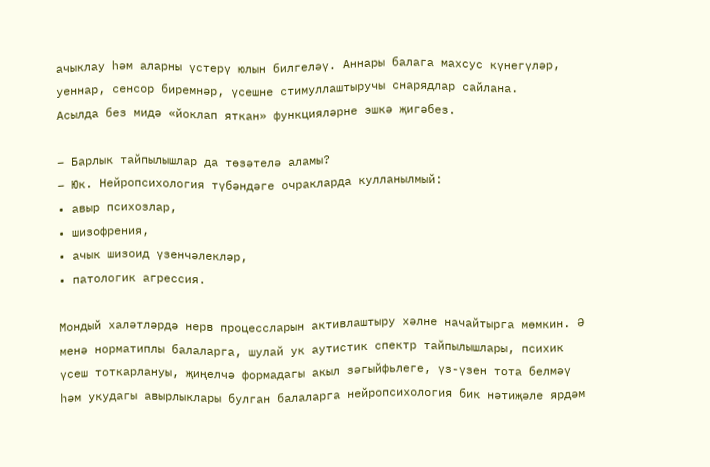ачыклау һәм аларны үстерү юлын билгеләү. Аннары балага махсус күнегүләр, уеннар, сенсор биремнәр, үсешне стимуллаштыручы снарядлар сайлана.
Асылда без мидә «йоклап яткан» функцияләрне эшкә җигәбез.

– Барлык тайпылышлар да төзәтелә аламы?
– Юк. Нейропсихология түбәндәге очракларда кулланылмый:
• авыр психозлар,
• шизофрения,
• ачык шизоид үзенчәлекләр,
• патологик агрессия.

Мондый халәтләрдә нерв процессларын активлаштыру хәлне начайтырга мөмкин. Ә менә норматиплы балаларга, шулай ук аутистик спектр тайпылышлары, психик үсеш тоткарлануы, җиңелчә формадагы акыл зәгыйфьлеге, үз-үзен тота белмәү һәм укудагы авырлыклары булган балаларга нейропсихология бик нәтиҗәле ярдәм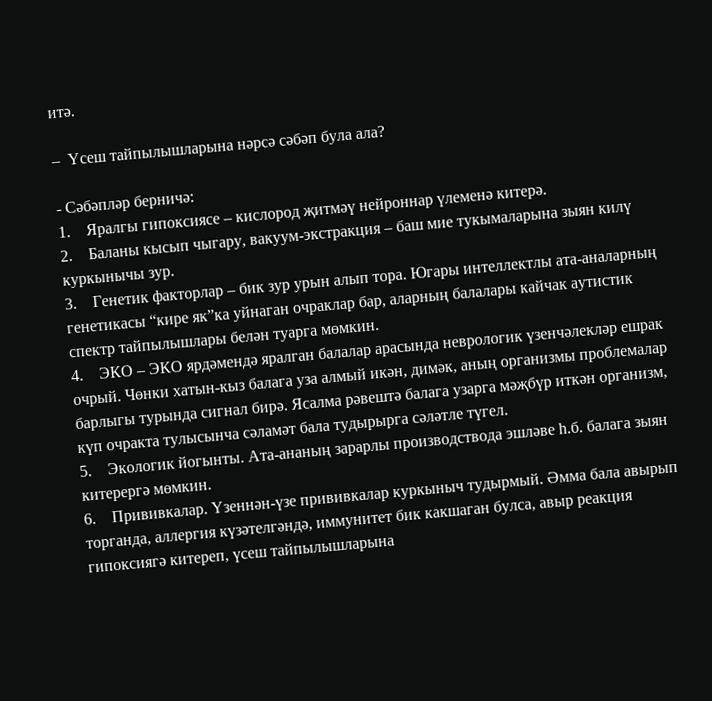итә.

–  Үсеш тайпылышларына нәрсә сәбәп була ала?

- Сәбәпләр берничә:
1.    Яралгы гипоксиясе – кислород җитмәү нейроннар үлеменә китерә.
2.    Баланы кысып чыгару, вакуум-экстракция – баш мие тукымаларына зыян килү куркынычы зур.
3.    Генетик факторлар – бик зур урын алып тора. Югары интеллектлы ата-аналарның генетикасы “кире як”ка уйнаган очраклар бар, аларның балалары кайчак аутистик спектр тайпылышлары белән туарга мөмкин.
4.    ЭКО – ЭКО ярдәмендә яралган балалар арасында неврологик үзенчәлекләр ешрак очрый. Чөнки хатын-кыз балага уза алмый икән, димәк, аның организмы проблемалар барлыгы турында сигнал бирә. Ясалма рәвештә балага узарга мәҗбүр иткән организм, күп очракта тулысынча сәламәт бала тудырырга сәләтле түгел.
5.    Экологик йогынты. Ата-ананың зарарлы производствода эшләве һ.б. балага зыян китерергә мөмкин.
6.    Прививкалар. Үзеннән-үзе прививкалар куркыныч тудырмый. Әмма бала авырып торганда, аллергия күзәтелгәндә, иммунитет бик какшаган булса, авыр реакция гипоксиягә китереп, үсеш тайпылышларына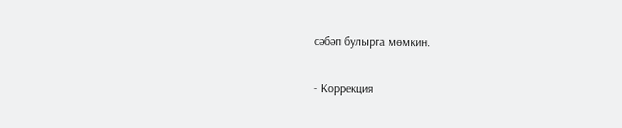сәбәп булырга мөмкин.

- Коррекция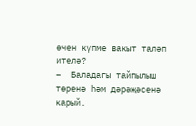өчен күпме вакыт таләп ителә?
–  Баладагы тайпылыш төренә һәм дәрәҗәсенә карый.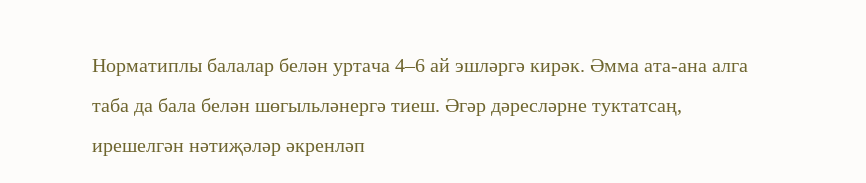Норматиплы балалар белән уртача 4–6 ай эшләргә кирәк. Әмма ата-ана алга таба да бала белән шөгыльләнергә тиеш. Әгәр дәресләрне туктатсаң, ирешелгән нәтиҗәләр әкренләп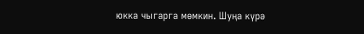юкка чыгарга мөмкин. Шуңа күрә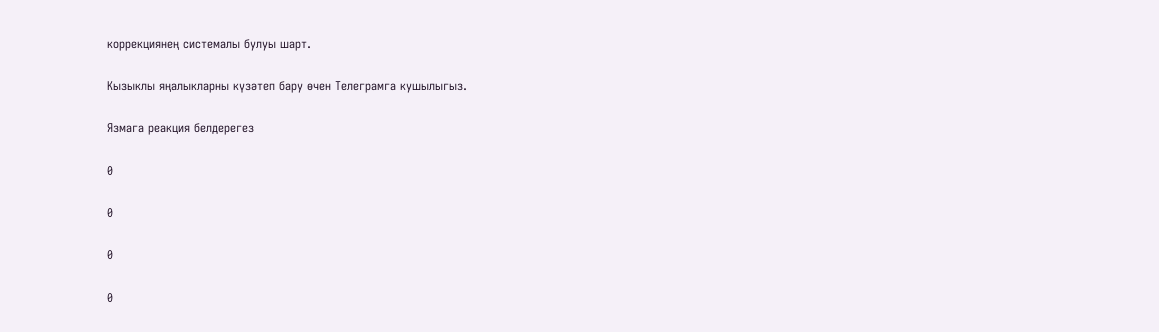коррекциянең системалы булуы шарт.

Кызыклы яңалыкларны күзәтеп бару өчен Телеграмга кушылыгыз.

Язмага реакция белдерегез

0

0

0

0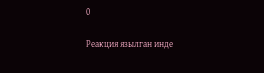0

Реакция язылган инде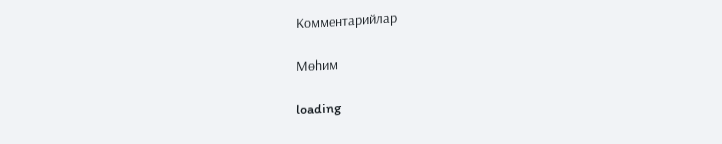Комментарийлар

Мөһим

loading